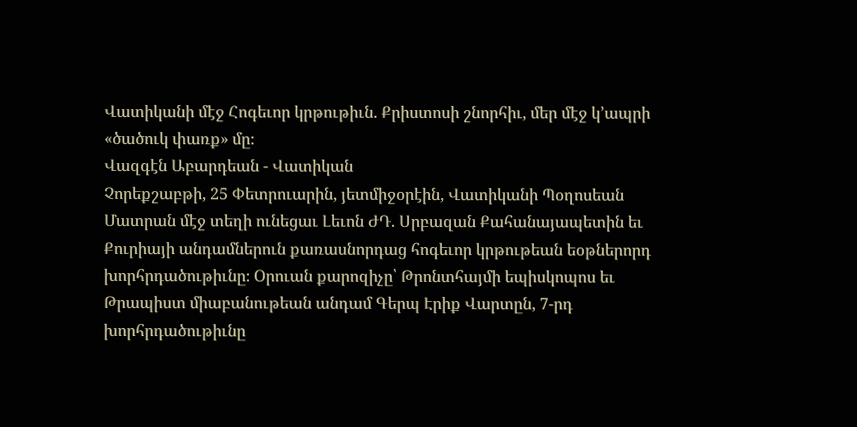Վատիկանի մէջ Հոգեւոր կրթութիւն. Քրիստոսի շնորհիւ, մեր մէջ կ’ապրի «ծածուկ փառք» մը։
Վազգէն Աբարդեան - Վատիկան
Չորեքշաբթի, 25 Փետրուարին, յետմիջօրէին, Վատիկանի Պօղոսեան Մատրան մէջ տեղի ունեցաւ Լեւոն ԺԴ. Սրբազան Քահանայապետին եւ Քուրիայի անդամներուն քառասնորդաց հոգեւոր կրթութեան եօթներորդ խորհրդածութիւնը։ Օրուան քարոզիչը՝ Թրոնտհայմի եպիսկոպոս եւ Թրապիստ միաբանութեան անդամ Գերպ Էրիք Վարտըն, 7-րդ խորհրդածութիւնը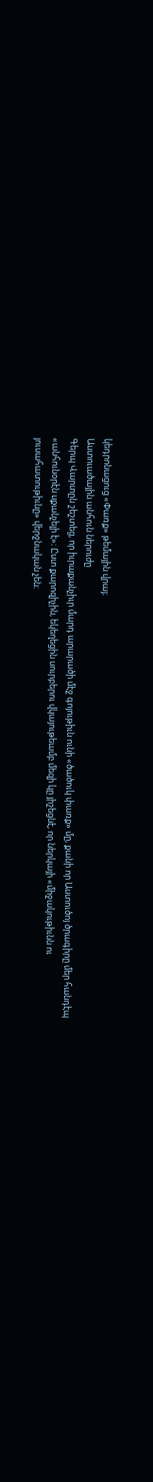կեդրոնացուց «Փառք» թեմային վրայ։
Աստուածային անհուն ներուժը
Գերպ Վարտըն շեշտեց, որ իւրաքանչիւր մարդ արարածի մէջ գոյութիւն ունի «ծածուկ փառք» մը, քանի որ Աստուծոյ ծրագիրը մեր հանդէպ «անհունօրէն սքանչելի է»։ Ըստ քարոզիչին, եկեղեցին սուրբերու վկայութեամբ մեզի կը յիշեցնէ, որ ներկայի «միջակութիւնն ու յուսահատութիւնը» վերջնական չեն։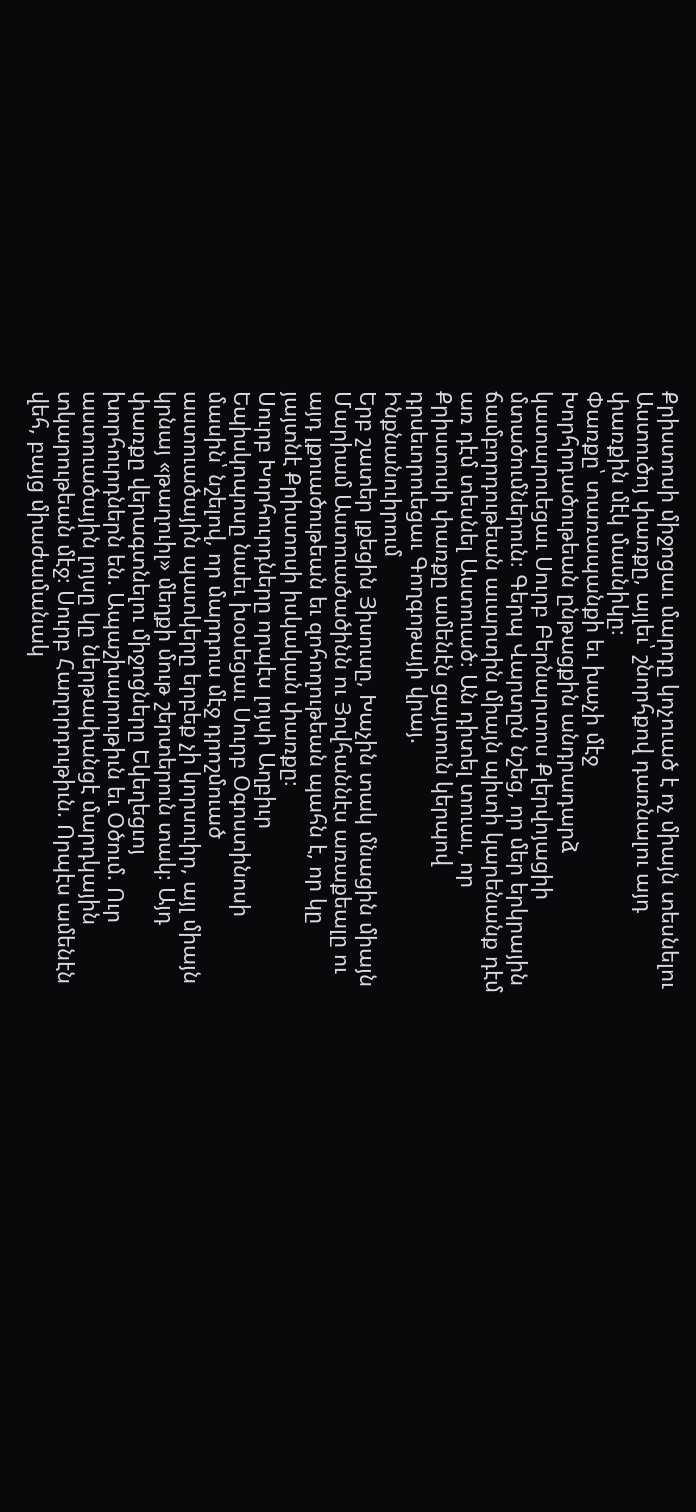Քրիստոսի միջոցաւ մարդը կոչուած է ոչ միայն տեսնելու Աստուծոյ փառքը, այլեւ՝ շնորհքով դառնալու այդ փառքին մէկ մասնիկը։
Փառքը՝ տառապանքի եւ խաչի մէջ
Խորհրդածութեան ընթացքին անդրադարձ կատարուեցաւ Սուրբ Բերնարտոս Քլերվոյացիի մտածումներուն։ Գերպ Վարտըն նշեց, որ մեր երկրային ճամբորդութեան աւարտին միայն պիտի կարենանք դէմ առ դէմ տեսնել Աստուած։ Ան դիտել տուաւ, որ Քրիստոսի փառքը ամենէն ցայտուն կերպով դրսեւորուեցաւ Գողգոթայի վրայ.
Ինքնանուիրում
Երբ շատեր լքեցին Յիսուսը, Խաչին տակ մնացին միայն Մարիամ Աստուածածինն ու Յովհաննէս առաքեալը ու այդ լքուածութեան եւ զոհողութեան պահն է, որ կը յայտնէ Քրիստոսի իսկական փառքը։
Սուրբ Խորհուրդները որպէս լոյսի Աղբիւր
Եպիսկոպոսը նաեւ խօսեցաւ Սուրբ Օգոստինոսի մասին՝ նշելով, որ մարդուս մէջ դրոշմուած աստուածային պատկերը երբեք չի կորսուիր, այլ միայն կրնայ «թաղուիլ» մեղքի մութ շերտերուն տակ։ Այդ փառքը վերագտնելու միջոցները Եկեղեցւոյ խորհուրդներն են. Ապաշխարութիւն եւ Օծում. Ուր աստուածային լոյսը կը ներթափանցէ մարդկային տկարութեան մէջ։ Սուրբ Հաղորդութիւն. Որպէս ամենէն վեհ, բայց միաժամանակ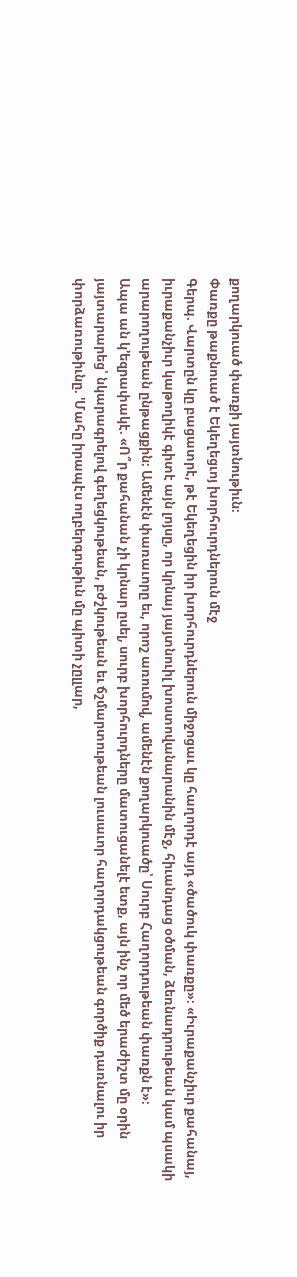քողարկուած փառքի յայտնութիւն։
Փառքը թաքնուած է Եկեղեցւոյ խորհուրդներուն մէջ
Գերպ. Վարտըն կը բացատրէ, թէ Եկեղեցին իր խորհուրդներուն միջոցաւ կը հաղորդէ այդ «ծածուկ փառքը»։ «Իւրաքանչիւր քահանայ, իւրաքանչիւր կաթողիկէ գիտէ այն լոյսը, որ կրնայ յայտնուիլ խոստովանարանին մէջ, հիւանդաց օծման, ձեռնադրութեան կամ պսակի արարողութեան ընթացքին։ Ամենէն փառաւորը եւ, որոշ առումով, ամենէն քողարկուածը՝ Սուրբ Հաղորդութեան փառքն է»։
Ապա ան կ’եզրափակէ. «Ո՞ր քահանան չի կրնար ըսել, սուրբ խորհուրդները մատուցանելէ ետք, այն ինչ որ մեծ երաժիշտ մը օրին յայտարարեց՝ նկարագրելով գեղեցկութեան, բժշկութեան եւ ճշմարտութեան լուսաւոր հաղորդակցութեան գործիք դառնալու իր փորձառութիւնը. 'Մահը իրապէս ողբերգութիւն մը պիտի չըլլար,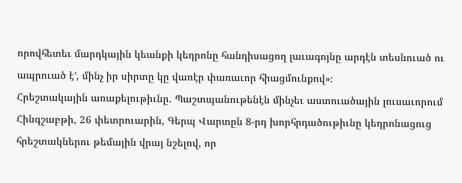որովհետեւ մարդկային կեանքի կեդրոնը հանդիսացող լաւագոյնը արդէն տեսնուած ու ապրուած է', մինչ իր սիրտը կը վառէր փառաւոր հիացմունքով»։
Հրեշտակային առաքելութիւնը. Պաշտպանութենէն մինչեւ աստուածային լուսաւորում
Հինգշաբթի, 26 փետրուարին, Գերպ Վարտըն 8-րդ խորհրդածութիւնը կեդրոնացուց հրեշտակներու թեմային վրայ նշելով, որ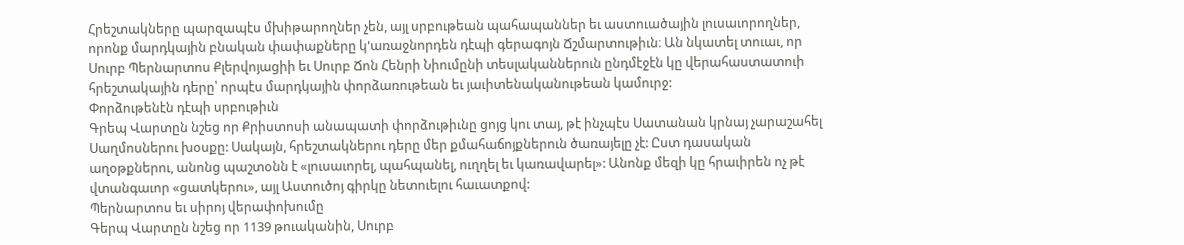Հրեշտակները պարզապէս մխիթարողներ չեն, այլ սրբութեան պահապաններ եւ աստուածային լուսաւորողներ, որոնք մարդկային բնական փափաքները կ'առաջնորդեն դէպի գերագոյն Ճշմարտութիւն։ Ան նկատել տուաւ, որ Սուրբ Պերնարտոս Քլերվոյացիի եւ Սուրբ Ճոն Հենրի Նիումընի տեսլականներուն ընդմէջէն կը վերահաստատուի հրեշտակային դերը՝ որպէս մարդկային փորձառութեան եւ յաւիտենականութեան կամուրջ:
Փորձութենէն դէպի սրբութիւն
Գրեպ Վարտըն նշեց որ Քրիստոսի անապատի փորձութիւնը ցոյց կու տայ, թէ ինչպէս Սատանան կրնայ չարաշահել Սաղմոսներու խօսքը: Սակայն, հրեշտակներու դերը մեր քմահաճոյքներուն ծառայելը չէ: Ըստ դասական աղօթքներու, անոնց պաշտօնն է «լուսաւորել, պահպանել, ուղղել եւ կառավարել»: Անոնք մեզի կը հրաւիրեն ոչ թէ վտանգաւոր «ցատկերու», այլ Աստուծոյ գիրկը նետուելու հաւատքով:
Պերնարտոս եւ սիրոյ վերափոխումը
Գերպ Վարտըն նշեց որ 1139 թուականին, Սուրբ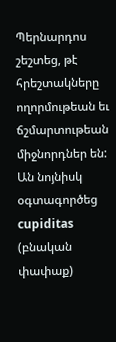Պերնարդոս շեշտեց, թէ հրեշտակները ողորմութեան եւ ճշմարտութեան միջնորդներ են: Ան նոյնիսկ օգտագործեց cupiditas (բնական փափաք)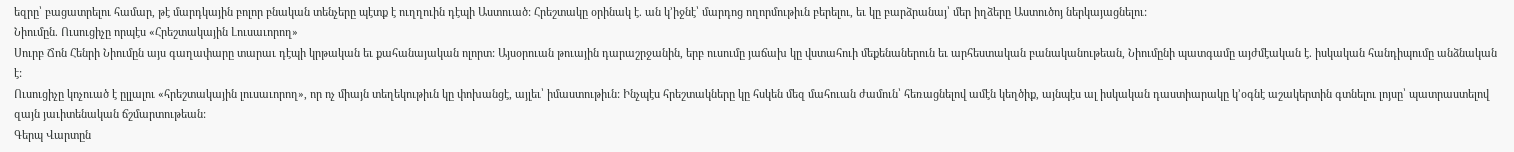եզրը՝ բացատրելու համար, թէ մարդկային բոլոր բնական տենչերը պէտք է ուղղուին դէպի Աստուած: Հրեշտակը օրինակ է. ան կ’իջնէ՝ մարդոց ողորմութիւն բերելու, եւ կը բարձրանայ՝ մեր իղձերը Աստուծոյ ներկայացնելու:
Նիումըն. Ուսուցիչը որպէս «Հրեշտակային Լուսաւորող»
Սուրբ Ճոն Հենրի Նիումըն այս գաղափարը տարաւ դէպի կրթական եւ քահանայական ոլորտ: Այսօրուան թուային դարաշրջանին, երբ ուսումը յաճախ կը վստահուի մեքենաներուն եւ արհեստական բանականութեան, Նիումընի պատգամը այժմէական է. իսկական հանդիպումը անձնական է:
Ուսուցիչը կոչուած է ըլլալու «հրեշտակային լուսաւորող», որ ոչ միայն տեղեկութիւն կը փոխանցէ, այլեւ՝ իմաստութիւն: Ինչպէս հրեշտակները կը հսկեն մեզ մահուան ժամուն՝ հեռացնելով ամէն կեղծիք, այնպէս ալ իսկական դաստիարակը կ’օգնէ աշակերտին գտնելու լոյսը՝ պատրաստելով զայն յաւիտենական ճշմարտութեան:
Գերպ Վարտըն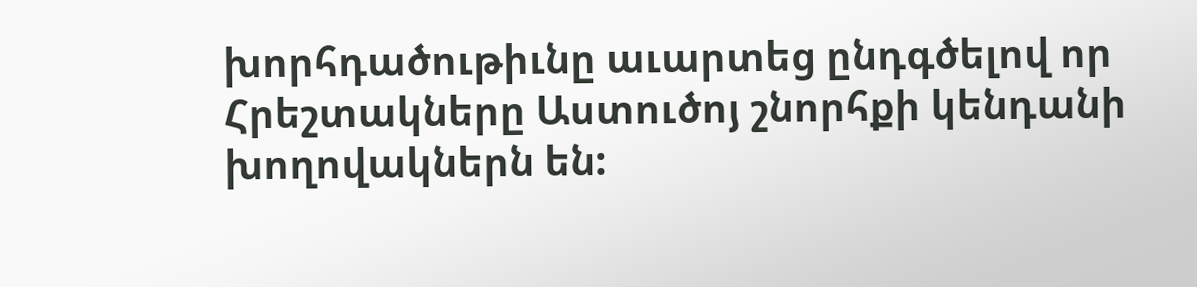խորհդածութիւնը աւարտեց ընդգծելով որ Հրեշտակները Աստուծոյ շնորհքի կենդանի խողովակներն են: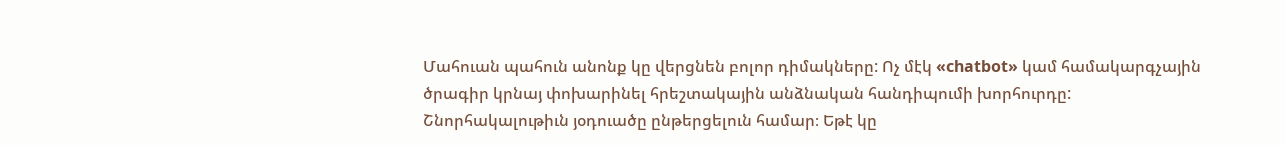Մահուան պահուն անոնք կը վերցնեն բոլոր դիմակները: Ոչ մէկ «chatbot» կամ համակարգչային ծրագիր կրնայ փոխարինել հրեշտակային անձնական հանդիպումի խորհուրդը:
Շնորհակալութիւն յօդուածը ընթերցելուն համար։ Եթէ կը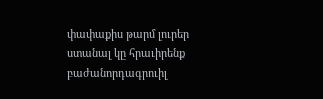փափաքիս թարմ լուրեր ստանալ կը հրաւիրենք բաժանորդագրուիլ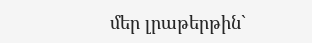մեր լրաթերթին`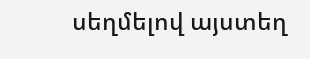սեղմելով այստեղ